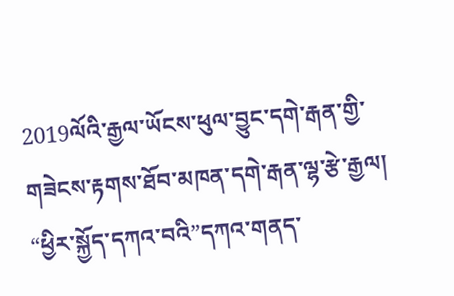2019ལོའི་རྒྱལ་ཡོངས་ཕུལ་བྱུང་དགེ་རྒན་གྱི་གཟེངས་རྟགས་ཐོབ་མཁན་དགེ་རྒན་ལྷ་རྩེ་རྒྱལ། “ཕྱིར་སྐྱོད་དཀའ་བའི”དཀའ་གནད་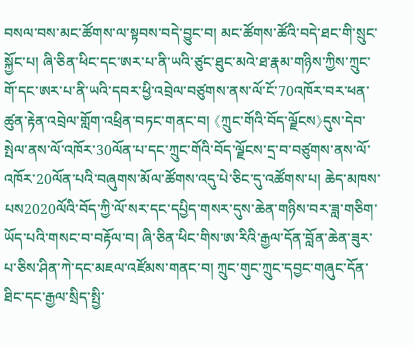བསལ་བས་མང་ཚོགས་ལ་སྟབས་བདེ་བྱུང་བ། མང་ཚོགས་ཚོའི་བདེ་ཐང་གི་སྲུང་སྐྱོང་པ། ཞི་ཅིན་ཕིང་དང་ཨར་པ་ནི་ཡའི་ཙུང་ཐུང་མའེ་ཐ་རྣམ་གཉིས་ཀྱིས་ཀྲུང་གོ་དང་ཨར་པ་ནི་ཡའི་དབར་ཕྱི་འབྲེལ་བཙུགས་ནས་ལོ་ངོ་70འཁོར་བར་ཕན་ཚུན་རྟེན་འབྲེལ་གློག་འཕྲིན་བཏང་གནང་བ། 《ཀྲུང་གོའི་བོད་ལྗོངས》དུས་དེབ་སྤེལ་ནས་ལོ་འཁོར་30ལོན་པ་དང་ཀྲུང་གོའི་བོད་ལྗོངས་དྲ་བ་བཙུགས་ནས་ལོ་འཁོར་20ལོན་པའི་བཞུགས་མོལ་ཚོགས་འདུ་པེ་ཅིང་དུ་འཚོགས་པ། ཆེད་མཁས་པས2020ལོའི་བོད་ཀྱི་ལོ་སར་དང་དཔྱིད་གསར་དུས་ཆེན་གཉིས་བར་ཟླ་གཅིག་ཡོད་པའི་གསང་བ་བརྟོལ་བ། ཞི་ཅིན་ཕིང་གིས་ཨ་རིའི་རྒྱལ་དོན་བློན་ཆེན་ཟུར་པ་ཅིས་ཤིན་ཀེ་དང་མཇལ་འཛོམས་གནང་བ། ཀྲུང་གུང་ཀྲུང་དབྱང་གཞུང་དོན་ཐིང་དང་རྒྱལ་སྲིད་སྤྱི་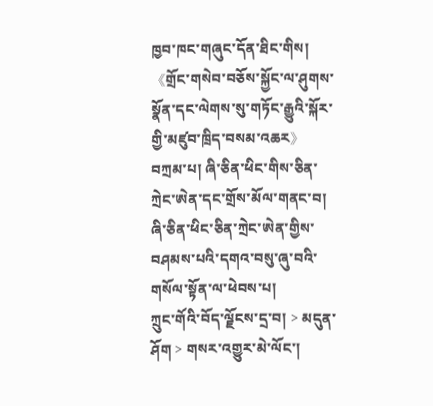ཁྱབ་ཁང་གཞུང་དོན་ཐིང་གིས། 《གྲོང་གསེབ་བཅོས་སྐྱོང་ལ་ཤུགས་སྣོན་དང་ལེགས་སུ་གཏོང་རྒྱུའི་སྐོར་གྱི་མཛུབ་ཁྲིད་བསམ་འཆར》བཀྲམ་པ། ཞི་ཅིན་ཕིང་གིས་ཅིན་ཀྲེང་ཨེན་དང་གྲོས་མོལ་གནང་བ། ཞི་ཅིན་ཕིང་ཅིན་ཀྲེང་ཨེན་གྱིས་བཤམས་པའི་དགའ་བསུ་ཞུ་བའི་གསོལ་སྟོན་ལ་ཕེབས་པ།
ཀྲུང་གོའི་བོད་ལྗོངས་དྲ་བ། > མདུན་ཤོག > གསར་འགྱུར་མེ་ལོང་།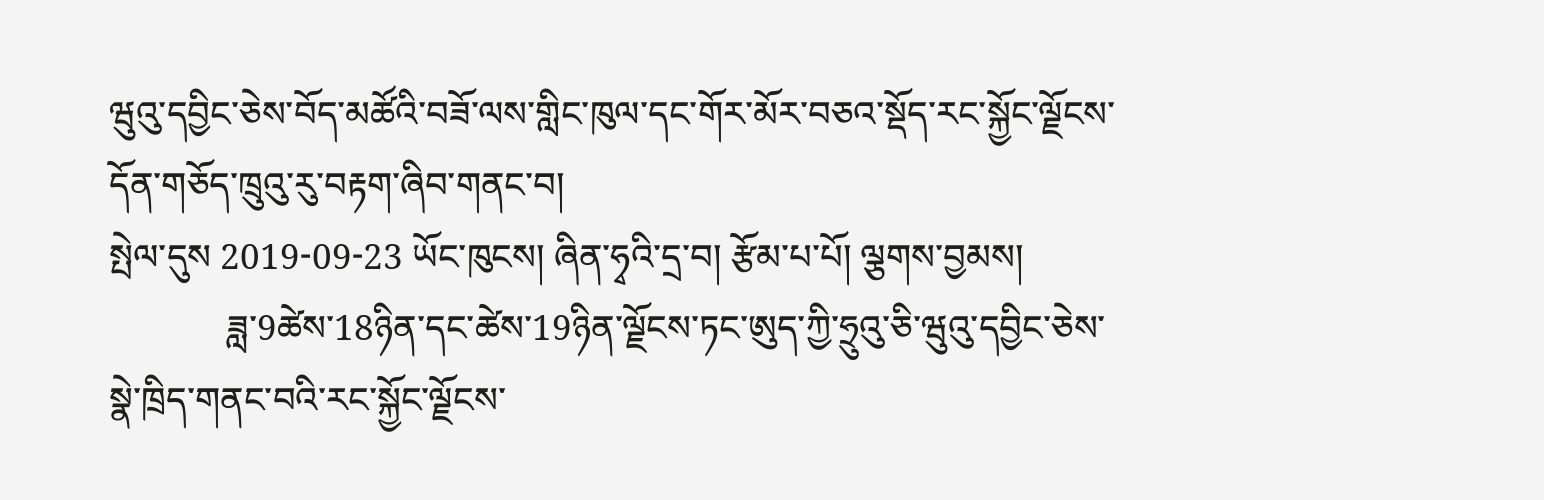ཝུའུ་དབྱིང་ཅེས་བོད་མཚོའི་བཟོ་ལས་གླིང་ཁུལ་དང་གོར་མོར་བཅའ་སྡོད་རང་སྐྱོང་ལྗོངས་དོན་གཅོད་ཁྲུའུ་རུ་བརྟག་ཞིབ་གནང་བ།
སྤེལ་དུས 2019-09-23 ཡོང་ཁུངས། ཞིན་ཧྭའི་དྲ་བ། རྩོམ་པ་པོ། ལྕགས་བྱམས།
             ཟླ་9ཚེས་18ཉིན་དང་ཚེས་19ཉིན་ལྗོངས་ཏང་ཨུད་ཀྱི་ཧྲུའུ་ཅི་ཝུའུ་དབྱིང་ཅེས་སྣེ་ཁྲིད་གནང་བའི་རང་སྐྱོང་ལྗོངས་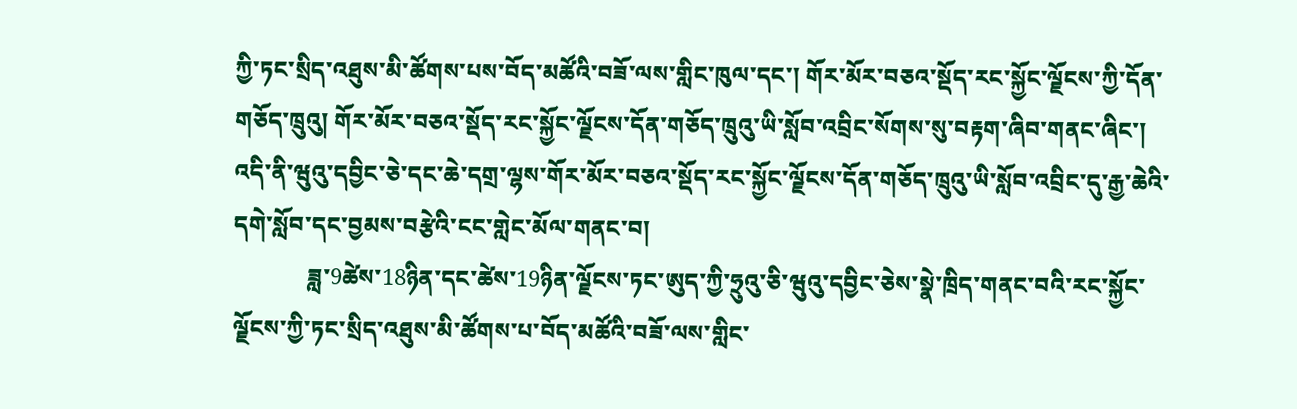ཀྱི་ཏང་སྲིད་འཐུས་མི་ཚོགས་པས་བོད་མཚོའི་བཟོ་ལས་གླིང་ཁུལ་དང་། གོར་མོར་བཅའ་སྡོད་རང་སྐྱོང་ལྗོངས་ཀྱི་དོན་གཅོད་ཁྲུའུ། གོར་མོར་བཅའ་སྡོད་རང་སྐྱོང་ལྗོངས་དོན་གཅོད་ཁྲུའུ་ཡི་སློབ་འབྲིང་སོགས་སུ་བརྟག་ཞིབ་གནང་ཞིང་། འདི་ནི་ཝུའུ་དབྱིང་ཅེ་དང་ཆེ་དགྲ་ལྷས་གོར་མོར་བཅའ་སྡོད་རང་སྐྱོང་ལྗོངས་དོན་གཅོད་ཁྲུའུ་ཡི་སློབ་འབྲིང་དུ་རྒྱ་ཆེའི་དགེ་སློབ་དང་བྱམས་བརྩེའི་ངང་གླེང་མོལ་གནང་བ།
             ཟླ་9ཚེས་18ཉིན་དང་ཚེས་19ཉིན་ལྗོངས་ཏང་ཨུད་ཀྱི་ཧྲུའུ་ཅི་ཝུའུ་དབྱིང་ཅེས་སྣེ་ཁྲིད་གནང་བའི་རང་སྐྱོང་ལྗོངས་ཀྱི་ཏང་སྲིད་འཐུས་མི་ཚོགས་པ་བོད་མཚོའི་བཟོ་ལས་གླིང་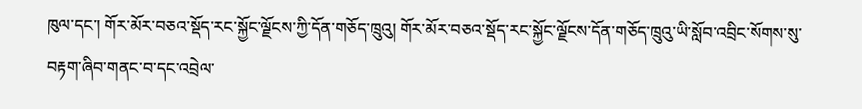ཁུལ་དང་། གོར་མོར་བཅའ་སྡོད་རང་སྐྱོང་ལྗོངས་ཀྱི་དོན་གཅོད་ཁྲུའུ། གོར་མོར་བཅའ་སྡོད་རང་སྐྱོང་ལྗོངས་དོན་གཅོད་ཁྲུའུ་ཡི་སློབ་འབྲིང་སོགས་སུ་བརྟག་ཞིབ་གནང་བ་དང་འབྲེལ་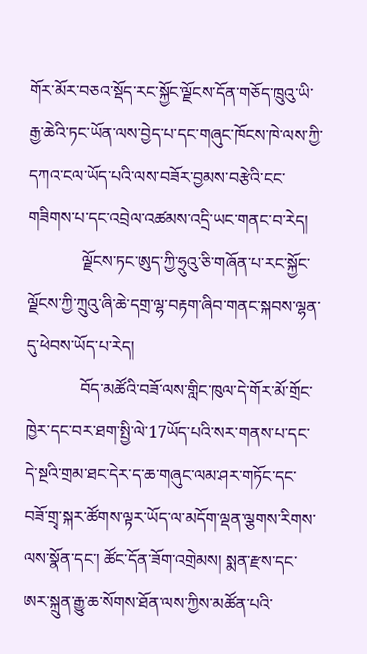གོར་མོར་བཅའ་སྡོད་རང་སྐྱོང་ལྗོངས་དོན་གཅོད་ཁྲུའུ་ཡི་རྒྱ་ཆེའི་ཏང་ཡོན་ལས་བྱེད་པ་དང་གཞུང་ཁོངས་ཁེ་ལས་ཀྱི་དཀའ་ངལ་ཡོད་པའི་ལས་བཟོར་བྱམས་བརྩེའི་ངང་གཟིགས་པ་དང་འབྲེལ་འཚམས་འདྲི་ཡང་གནང་བ་རེད།
             ལྗོངས་ཏང་ཨུད་ཀྱི་ཧྲུའུ་ཅི་གཞོན་པ་རང་སྐྱོང་ལྗོངས་ཀྱི་ཀྲུའུ་ཞི་ཆེ་དགྲ་ལྷ་བརྟག་ཞིབ་གནང་སྐབས་ལྷན་དུ་ཕེབས་ཡོད་པ་རེད།
             བོད་མཚོའི་བཟོ་ལས་གླིང་ཁུལ་དེ་གོར་མོ་གྲོང་ཁྱེར་དང་བར་ཐག་སྤྱི་ལེ་17ཡོད་པའི་སར་གནས་པ་དང་དེ་སྔའི་གྲམ་ཐང་དེར་ད་ཆ་གཞུང་ལམ་ཤར་གཏོང་དང་བཟོ་གྲྭ་སྐར་ཚོགས་ལྟར་ཡོད་ལ་མདོག་ལྡན་ལྕགས་རིགས་ལས་སྣོན་དང་། ཚོང་དོན་ཟོག་འགྲེམས། སྨན་རྫས་དང་ཨར་སྐྲུན་རྒྱུ་ཆ་སོགས་ཐོན་ལས་ཀྱིས་མཚོན་པའི་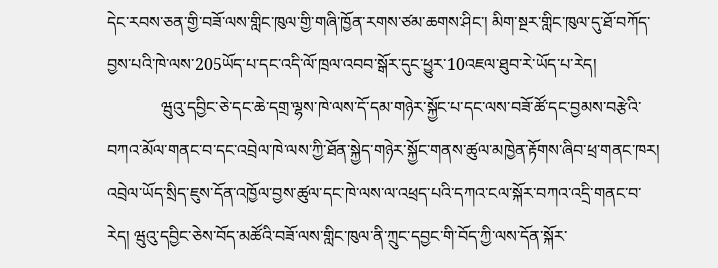དེང་རབས་ཅན་གྱི་བཟོ་ལས་གླིང་ཁུལ་གྱི་གཞི་ཁྱོན་རགས་ཙམ་ཆགས་ཤིང་། མིག་སྔར་གླིང་ཁུལ་དུ་ཐོ་བཀོད་བྱས་པའི་ཁེ་ལས་205ཡོད་པ་དང་འདི་ལོ་ཁྲལ་འབབ་སྒོར་དུང་ཕྱུར་10འཇལ་ཐུབ་རེ་ཡོད་པ་རེད།
             ཝུའུ་དབྱིང་ཅེ་དང་ཆེ་དགྲ་ལྷས་ཁེ་ལས་དོ་དམ་གཉེར་སྐྱོང་པ་དང་ལས་བཟོ་ཚོ་དང་བྱམས་བརྩེའི་བཀའ་མོལ་གནང་བ་དང་འབྲེལ་ཁེ་ལས་ཀྱི་ཐོན་སྐྱེད་གཉེར་སྐྱོང་གནས་ཚུལ་མཁྱེན་རྟོགས་ཞིབ་ཕྲ་གནང་ཁར། འབྲེལ་ཡོད་སྲིད་ཇུས་དོན་འཁྱོལ་བྱས་ཚུལ་དང་ཁེ་ལས་ལ་འཕྲད་པའི་དཀའ་ངལ་སྐོར་བཀའ་འདྲི་གནང་བ་རེད། ཝུའུ་དབྱིང་ཅེས་བོད་མཚོའི་བཟོ་ལས་གླིང་ཁུལ་ནི་ཀྲུང་དབྱང་གི་བོད་ཀྱི་ལས་དོན་སྐོར་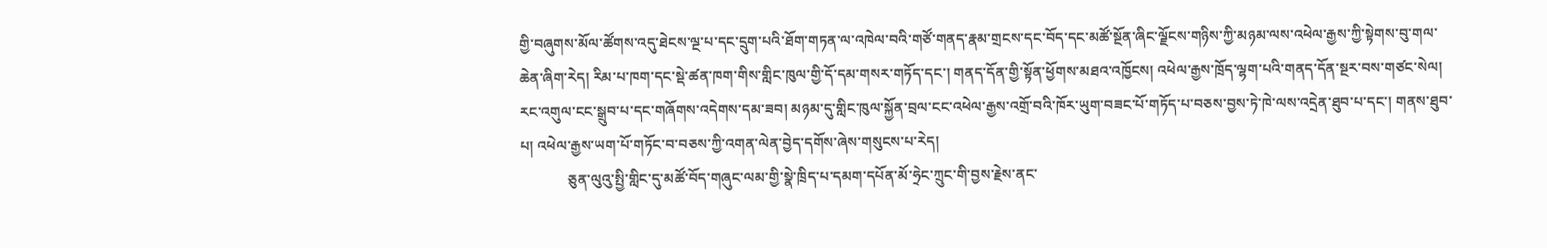གྱི་བཞུགས་མོལ་ཚོགས་འདུ་ཐེངས་ལྔ་པ་དང་དྲུག་པའི་ཐོག་གཏན་ལ་འཁེལ་བའི་གཙོ་གནད་རྣམ་གྲངས་དང་བོད་དང་མཚོ་སྔོན་ཞིང་ལྗོངས་གཉིས་ཀྱི་མཉམ་ལས་འཕེལ་རྒྱས་ཀྱི་སྟེགས་བུ་གལ་ཆེན་ཞིག་རེད། རིམ་པ་ཁག་དང་སྡེ་ཚན་ཁག་གིས་གླིང་ཁུལ་གྱི་དོ་དམ་གསར་གཏོད་དང་། གནད་དོན་གྱི་སྟོན་ཕྱོགས་མཐའ་འཁྱོངས། འཕེལ་རྒྱས་ཁྲོད་ལྷག་པའི་གནད་དོན་སྔར་བས་གཙང་སེལ། རང་འགུལ་ངང་སྒྲུབ་པ་དང་གཞོགས་འདེགས་དམ་ཟབ། མཉམ་དུ་གླིང་ཁུལ་སྐྱོན་བྲལ་ངང་འཕེལ་རྒྱས་འགྲོ་བའི་ཁོར་ཡུག་བཟང་པོ་གཏོད་པ་བཅས་བྱས་ཏེ་ཁེ་ལས་འདྲེན་ཐུབ་པ་དང་། གནས་ཐུབ་པ། འཕེལ་རྒྱས་ཡག་པོ་གཏོང་བ་བཅས་ཀྱི་འགན་ལེན་བྱེད་དགོས་ཞེས་གསུངས་པ་རེད།
             ཅུན་ལུའུ་སྤྱི་གླིང་དུ་མཚོ་བོད་གཞུང་ལམ་གྱི་སྣེ་ཁྲིད་པ་དམག་དཔོན་མོ་ཧྲེང་ཀྲུང་གི་བྱས་རྗེས་ནང་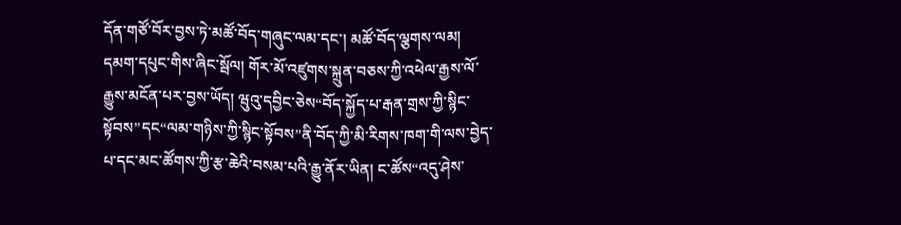དོན་གཙོ་བོར་བྱས་ཏེ་མཚོ་བོད་གཞུང་ལམ་དང་། མཚོ་བོད་ལྕགས་ལམ། དམག་དཔུང་གིས་ཞིང་སྦོལ། གོར་མོ་འཛུགས་སྐྲུན་བཅས་ཀྱི་འཕེལ་རྒྱས་ལོ་རྒྱུས་མངོན་པར་བྱས་ཡོད། ཝུའུ་དབྱིང་ཅེས“བོད་སྐྱོད་པ་རྒན་གྲས་ཀྱི་སྙིང་སྟོབས”དང“ལམ་གཉིས་ཀྱི་སྙིང་སྟོབས”ནི་བོད་ཀྱི་མི་རིགས་ཁག་གི་ལས་བྱེད་པ་དང་མང་ཚོགས་ཀྱི་རྩ་ཆེའི་བསམ་པའི་རྒྱུ་ནོར་ཡིན། ང་ཚོས“འདུ་ཤེས་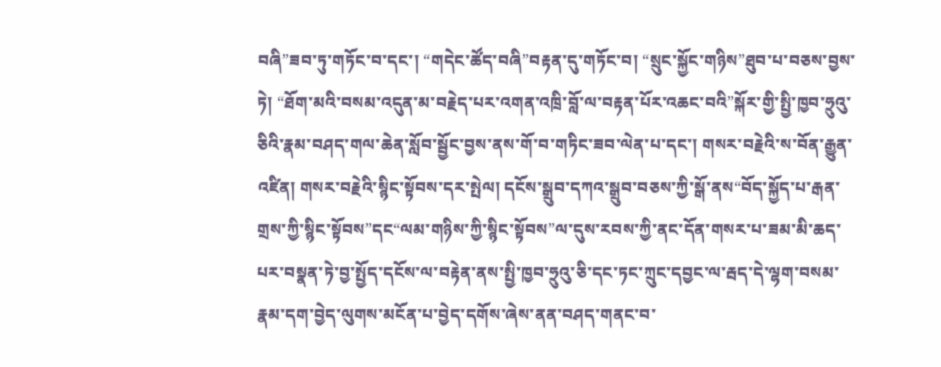བཞི”ཟབ་ཏུ་གཏོང་བ་དང་། “གདེང་ཚོད་བཞི”བརྟན་དུ་གཏོང་བ། “སྲུང་སྐྱོང་གཉིས”ཐུབ་པ་བཅས་བྱས་ཏེ། “ཐོག་མའི་བསམ་འདུན་མ་བརྗེད་པར་འགན་འཁྲི་བློ་ལ་བརྟན་པོར་འཆང་བའི”སྐོར་གྱི་སྤྱི་ཁྱབ་ཧྲུའུ་ཅིའི་རྣམ་བཤད་གལ་ཆེན་སློབ་སྦྱོང་བྱས་ནས་གོ་བ་གཏིང་ཟབ་ལེན་པ་དང་། གསར་བརྗེའི་ས་བོན་རྒྱུན་འཛིན། གསར་བརྗེའི་སྙིང་སྟོབས་དར་སྤེལ། དངོས་སྒྲུབ་དཀའ་སྒྲུབ་བཅས་ཀྱི་སྒོ་ནས“བོད་སྐྱོད་པ་རྒན་གྲས་ཀྱི་སྙིང་སྟོབས”དང“ལམ་གཉིས་ཀྱི་སྙིང་སྟོབས”ལ་དུས་རབས་ཀྱི་ནང་དོན་གསར་པ་ཟམ་མི་ཆད་པར་བསྣན་ཏེ་བྱ་སྤྱོད་དངོས་ལ་བརྟེན་ནས་སྤྱི་ཁྱབ་ཧྲུའུ་ཅི་དང་ཏང་ཀྲུང་དབྱང་ལ་རྦད་དེ་ལྷག་བསམ་རྣམ་དག་བྱེད་ལུགས་མངོན་པ་བྱེད་དགོས་ཞེས་ནན་བཤད་གནང་བ་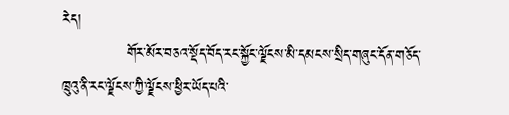རེད།
             གོར་མོར་བཅའ་སྡོད་བོད་རང་སྐྱོང་ལྗོངས་མི་དམངས་སྲིད་གཞུང་དོན་གཅོད་ཁྲུའུ་ནི་རང་ལྗོངས་ཀྱི་ལྗོངས་ཕྱིར་ཡོད་པའི་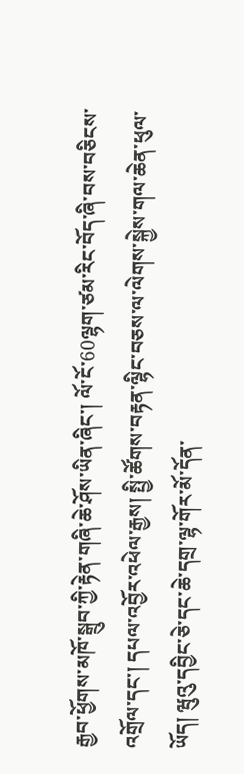རྒྱབ་ཕྱོགས་མཁོ་སྒྲུབ་ཀྱི་རྟེན་གཞི་ཆེ་ཤོས་ཡིན་ཞིང་། ལོ་ངོ་60ལྷག་ཙམ་རིང་བོད་ཞི་བས་བཅིངས་འགྲོལ་དང་། དཔལ་འབྱོར་འཕེལ་རྒྱས། སྤྱི་ཚོགས་བརྟན་ལྷིང་བཅས་ལ་ལེགས་སྐྱེས་གལ་ཆེན་ཕུལ་ཡོད། ཝུའུ་དབྱིང་ཅེ་དང་ཆེ་དགྲ་ལྷ་གོར་མོ་དོན་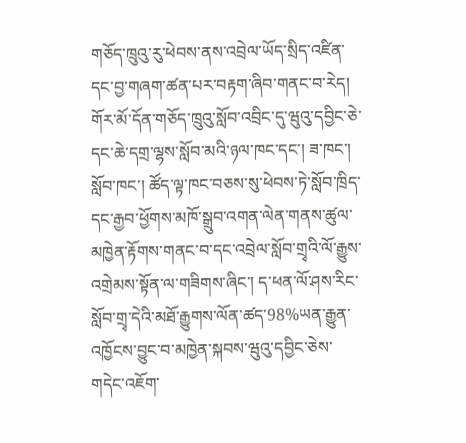གཅོད་ཁྲུའུ་རུ་ཕེབས་ནས་འབྲེལ་ཡོད་སྲིད་འཛིན་དང་བྱ་གཞག་ཚན་པར་བརྟག་ཞིབ་གནང་བ་རེད། གོར་མོ་དོན་གཅོད་ཁྲུའུ་སློབ་འབྲིང་དུ་ཝུའུ་དབྱིང་ཅེ་དང་ཆེ་དགྲ་ལྷས་སློབ་མའི་ཉལ་ཁང་དང་། ཟ་ཁང་། སློབ་ཁང་། ཚོད་ལྟ་ཁང་བཅས་སུ་ཕེབས་ཏེ་སློབ་ཁྲིད་དང་རྒྱབ་ཕྱོགས་མཁོ་སྒྲུབ་འགན་ལེན་གནས་ཚུལ་མཁྱེན་རྟོགས་གནང་བ་དང་འབྲེལ་སློབ་གྲྭའི་ལོ་རྒྱུས་འགྲེམས་སྟོན་ལ་གཟིགས་ཞིང་། ད་ཕན་ལོ་ཤས་རིང་སློབ་གྲྭ་དེའི་མཐོ་རྒྱུགས་ལོན་ཚད་98%ཡན་རྒྱུན་འཁྱོངས་བྱུང་བ་མཁྱེན་སྐབས་ཝུའུ་དབྱིང་ཅེས་གདེང་འཇོག་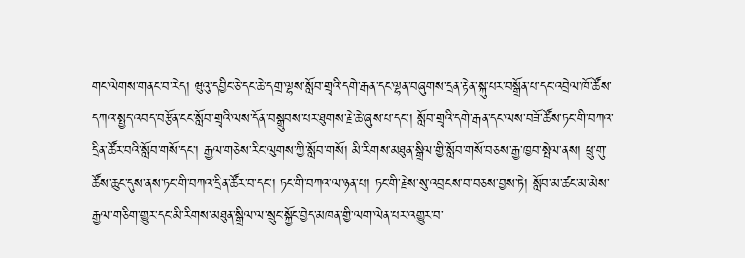གང་ལེགས་གནང་བ་རེད། ཝུའུ་དབྱིང་ཅེ་དང་ཆེ་དགྲ་ལྷས་སློབ་གྲྭའི་དགེ་རྒན་དང་ལྷན་བཞུགས་དྲན་རྟེན་སྐུ་པར་བསྒྲོན་པ་དང་འབྲེལ་ཁོ་ཚོས་དཀའ་སྤྱད་འབད་བརྩོན་ངང་སློབ་གྲྭའི་ལས་དོན་བསྒྲུབས་པར་ཐུགས་རྗེ་ཆེ་ཞུས་པ་དང་། སློབ་གྲྭའི་དགེ་རྒན་དང་ལས་བཟོ་ཚོས་ཏང་གི་བཀའ་དྲིན་ཚོར་བའི་སློབ་གསོ་དང་། རྒྱལ་གཅེས་རིང་ལུགས་ཀྱི་སློབ་གསོ། མི་རིགས་མཐུན་སྒྲིལ་གྱི་སློབ་གསོ་བཅས་རྒྱ་ཁྱབ་སྤེལ་ནས། ཕྲུ་གུ་ཚོས་ཆུང་དུས་ནས་ཏང་གི་བཀའ་དྲིན་ཚོར་བ་དང་། ཏང་གི་བཀའ་ལ་ཉན་པ། ཏང་གི་རྗེས་སུ་འབྲངས་བ་བཅས་བྱས་ཏེ། སློབ་མ་ཚང་མ་མེས་རྒྱལ་གཅིག་གྱུར་དང་མི་རིགས་མཐུན་སྒྲིལ་ལ་སྲུང་སྐྱོང་བྱེད་མཁན་གྱི་ལག་ལེན་པར་འགྱུར་བ་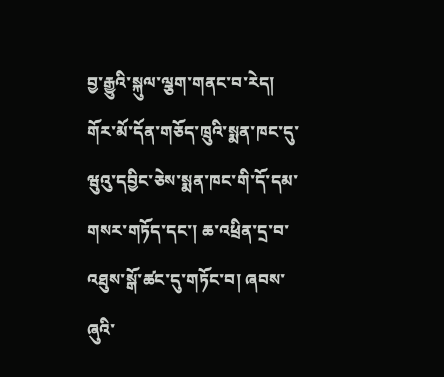བྱ་རྒྱུའི་སྐུལ་ལྕག་གནང་བ་རེད། གོར་མོ་དོན་གཅོད་ཁྲུའི་སྨན་ཁང་དུ་ཝུའུ་དབྱིང་ཅེས་སྨན་ཁང་གི་དོ་དམ་གསར་གཏོད་དང་། ཆ་འཕྲིན་དྲ་བ་འཐུས་སྒོ་ཚང་དུ་གཏོང་བ། ཞབས་ཞུའི་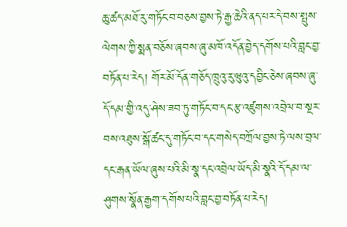ཆུ་ཚད་མཐོ་རུ་གཏོང་བ་བཅས་བྱས་ཏེ་རྒྱ་ཆེའི་ནད་པར་དེ་བས་སྤུས་ལེགས་ཀྱི་སྨན་བཅོས་ཞབས་ཞུ་མཁོ་འདོན་བྱེད་དགོས་པའི་བླང་བྱ་བཏོན་པ་རེད། གོར་མོ་དོན་གཅོད་ཁྲུའུ་རུ་ཝུའུ་དབྱིང་ཅེས་ཞབས་ཞུ་དོ་དམ་གྱི་འདུ་ཤེས་ཟབ་ཏུ་གཏོང་བ་དང་རྩ་འཛུགས་འབྲེལ་བ་སྔར་བས་འཐུས་སྒོ་ཚང་དུ་གཏོང་བ་དང་གསེད་བཀྲོལ་བྱས་ཏེ་ལས་བྲལ་དང་རྒན་ཡོལ་ཞུས་པའི་མི་སྣ་དང་འབྲེལ་ཡོད་མི་སྣའི་དོ་དམ་ལ་ཤུགས་སྣོན་རྒྱག་དགོས་པའི་བླང་བྱ་བཏོན་པ་རེད།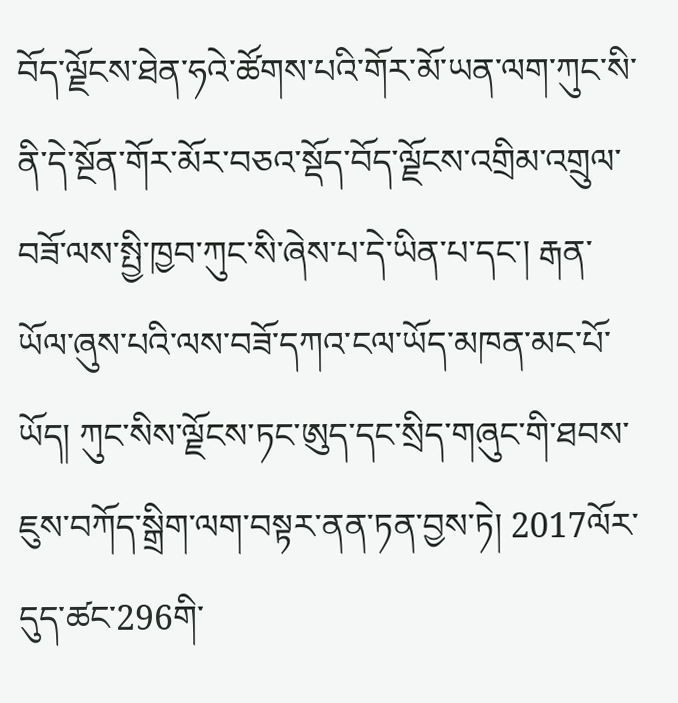བོད་ལྗོངས་ཐེན་ཧའེ་ཚོགས་པའི་གོར་མོ་ཡན་ལག་ཀུང་སི་ནི་དེ་སྔོན་གོར་མོར་བཅའ་སྡོད་བོད་ལྗོངས་འགྲིམ་འགྲུལ་བཟོ་ལས་སྤྱི་ཁྱབ་ཀུང་སི་ཞེས་པ་དེ་ཡིན་པ་དང་། རྒན་ཡོལ་ཞུས་པའི་ལས་བཟོ་དཀའ་ངལ་ཡོད་མཁན་མང་པོ་ཡོད། ཀུང་སིས་ལྗོངས་ཏང་ཨུད་དང་སྲིད་གཞུང་གི་ཐབས་ཇུས་བཀོད་སྒྲིག་ལག་བསྟར་ནན་ཏན་བྱས་ཏེ། 2017ལོར་དུད་ཚང་296གི་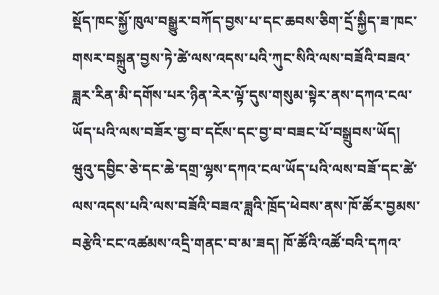སྡོད་ཁང་སྐྱོ་ཁུལ་བསྒྱུར་བཀོད་བྱས་པ་དང་ཆབས་ཅིག་དྲོ་སྐྱིད་ཟ་ཁང་གསར་བསྐྲུན་བྱས་ཏེ་ཚེ་ལས་འདས་པའི་ཀུང་སིའི་ལས་བཟོའི་བཟའ་ཟླར་རིན་མི་དགོས་པར་ཉིན་རེར་ལྟོ་དུས་གསུམ་སྟེར་ནས་དཀའ་ངལ་ཡོད་པའི་ལས་བཟོར་བྱ་བ་དངོས་དང་བྱ་བ་བཟང་པོ་བསྒྲུབས་ཡོད། ཝུའུ་དབྱིང་ཅེ་དང་ཆེ་དགྲ་ལྷས་དཀའ་ངལ་ཡོད་པའི་ལས་བཟོ་དང་ཚེ་ལས་འདས་པའི་ལས་བཟོའི་བཟའ་ཟླའི་ཁྲོད་ཕེབས་ནས་ཁོ་ཚོར་བྱམས་བརྩེའི་ངང་འཚམས་འདྲི་གནང་བ་མ་ཟད། ཁོ་ཚོའི་འཚོ་བའི་དཀའ་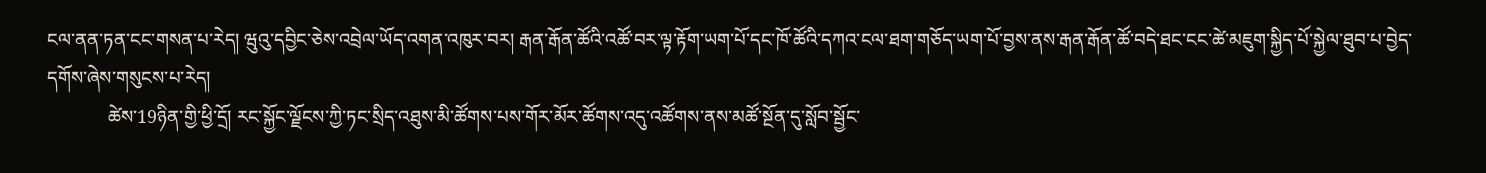ངལ་ནན་ཏན་ངང་གསན་པ་རེད། ཝུའུ་དབྱིང་ཅེས་འབྲེལ་ཡོད་འགན་འཁུར་བར། རྒན་རྒོན་ཚོའི་འཚོ་བར་ལྟ་རྟོག་ཡག་པོ་དང་ཁོ་ཚོའི་དཀའ་ངལ་ཐག་གཅོད་ཡག་པོ་བྱས་ནས་རྒན་རྒོན་ཚོ་བདེ་ཐང་ངང་ཚེ་མཇུག་སྐྱིད་པོ་སྐྱེལ་ཐུབ་པ་བྱེད་དགོས་ཞེས་གསུངས་པ་རེད།
             ཚེས་19ཉིན་གྱི་ཕྱི་དྲོ། རང་སྐྱོང་ལྗོངས་ཀྱི་ཏང་སྲིད་འཐུས་མི་ཚོགས་པས་གོར་མོར་ཚོགས་འདུ་འཚོགས་ནས་མཚོ་སྔོན་དུ་སློབ་སྦྱོང་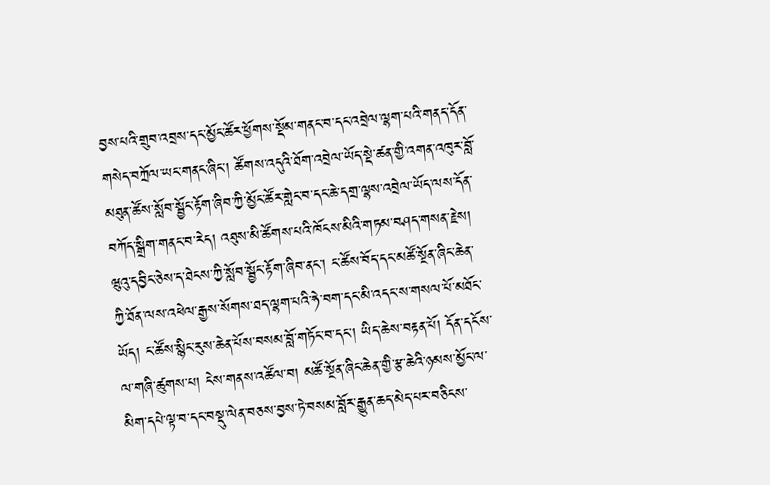བྱས་པའི་གྲུབ་འབྲས་དང་མྱོང་ཚོར་ཕྱོགས་སྡོམ་གནང་བ་དང་འབྲེལ་ལྷག་པའི་གནད་དོན་གསེད་བཀྲོལ་ཡང་གནང་ཞིང་། ཚོགས་འདུའི་ཐོག་འབྲེལ་ཡོད་སྡེ་ཚན་གྱི་འགན་འཁུར་བློ་མཐུན་ཚོས་སློབ་སྦྱོང་རྟོག་ཞིབ་ཀྱི་མྱོང་ཚོར་གླེང་བ་དང་ཆེ་དགྲ་ལྷས་འབྲེལ་ཡོད་ལས་དོན་བཀོད་སྒྲིག་གནང་བ་རེད། འཐུས་མི་ཚོགས་པའི་ཁོངས་མིའི་གཏམ་བཤད་གསན་རྗེས། ཝུའུ་དབྱིང་ཅེས་ད་ཐེངས་ཀྱི་སློབ་སྦྱོང་རྟོག་ཞིབ་ནང་། ང་ཚོས་བོད་དང་མཚོ་སྔོན་ཞིང་ཆེན་ཀྱི་ཐོན་ལས་འཕེལ་རྒྱས་སོགས་ཐད་ལྷག་པའི་ཧེ་བག་དང་མི་འདང་ས་གསལ་པོ་མཐོང་ཡོད། ང་ཚོས་སྙིང་རུས་ཆེན་པོས་བསམ་བློ་གཏོང་བ་དང་། ཡིད་ཆེས་བརྟན་པོ། དོན་དངོས་ལ་གཞི་ཚུགས་པ། ངེས་གནས་འཚོལ་བ། མཚོ་སྔོན་ཞིང་ཆེན་གྱི་རྩ་ཆེའི་ཉམས་མྱོང་ལ་མིག་དཔེ་ལྟ་བ་དང་བསྡུ་ལེན་བཅས་བྱས་ཏེ་བསམ་བློར་རྒྱུན་ཆད་མེད་པར་བཅིངས་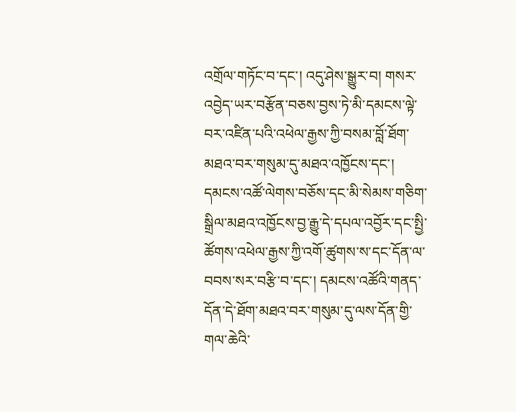འགྲོལ་གཏོང་བ་དང་། འདུ་ཤེས་སྒྱུར་བ། གསར་འབྱེད་ཡར་བརྩོན་བཅས་བྱས་ཏེ་མི་དམངས་ལྟེ་བར་འཛིན་པའི་འཕེལ་རྒྱས་ཀྱི་བསམ་བློ་ཐོག་མཐའ་བར་གསུམ་དུ་མཐའ་འཁྱོངས་དང་། དམངས་འཚོ་ལེགས་བཅོས་དང་མི་སེམས་གཅིག་སྒྲིལ་མཐའ་འཁྱོངས་བྱ་རྒྱུ་དེ་དཔལ་འབྱོར་དང་སྤྱི་ཚོགས་འཕེལ་རྒྱས་ཀྱི་འགོ་ཚུགས་ས་དང་དོན་ལ་བབས་སར་བརྩི་བ་དང་། དམངས་འཚོའི་གནད་དོན་དེ་ཐོག་མཐའ་བར་གསུམ་དུ་ལས་དོན་གྱི་གལ་ཆེའི་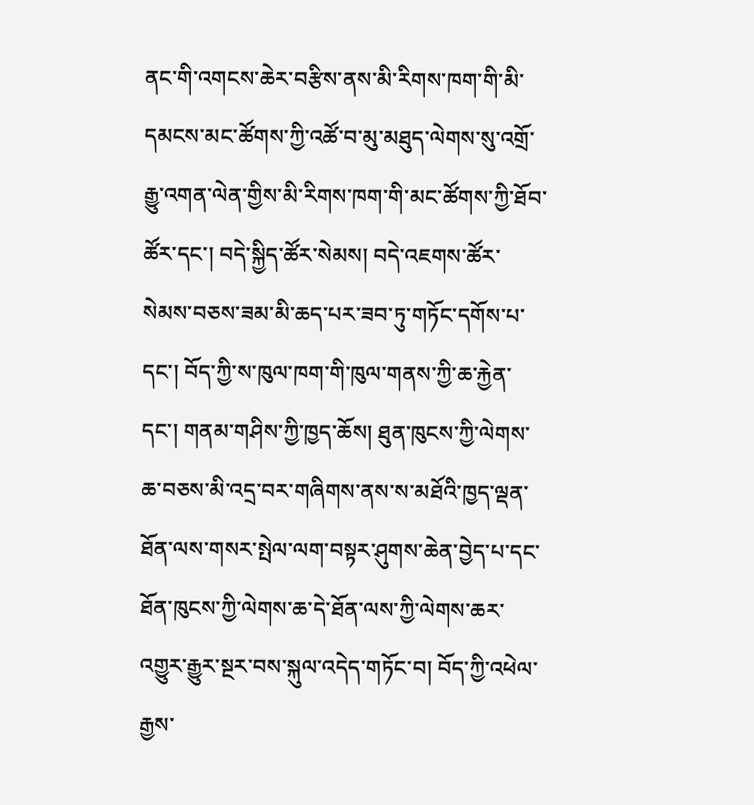ནང་གི་འགངས་ཆེར་བརྩིས་ནས་མི་རིགས་ཁག་གི་མི་དམངས་མང་ཚོགས་ཀྱི་འཚོ་བ་མུ་མཐུད་ལེགས་སུ་འགྲོ་རྒྱུ་འགན་ལེན་གྱིས་མི་རིགས་ཁག་གི་མང་ཚོགས་ཀྱི་ཐོབ་ཚོར་དང་། བདེ་སྐྱིད་ཚོར་སེམས། བདེ་འཇགས་ཚོར་སེམས་བཅས་ཟམ་མི་ཆད་པར་ཟབ་ཏུ་གཏོང་དགོས་པ་དང་། བོད་ཀྱི་ས་ཁུལ་ཁག་གི་ཁུལ་གནས་ཀྱི་ཆ་རྐྱེན་དང་། གནམ་གཤིས་ཀྱི་ཁྱད་ཆོས། ཐུན་ཁུངས་ཀྱི་ལེགས་ཆ་བཅས་མི་འདྲ་བར་གཞིགས་ནས་ས་མཐོའི་ཁྱད་ལྡན་ཐོན་ལས་གསར་སྤེལ་ལག་བསྟར་ཤུགས་ཆེན་བྱེད་པ་དང་ཐོན་ཁུངས་ཀྱི་ལེགས་ཆ་དེ་ཐོན་ལས་ཀྱི་ལེགས་ཆར་འགྱུར་རྒྱུར་སྔར་བས་སྐུལ་འདེད་གཏོང་བ། བོད་ཀྱི་འཕེལ་རྒྱས་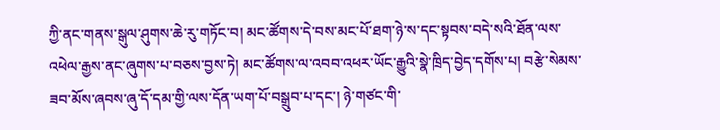ཀྱི་ནང་གནས་སྒུལ་ཤུགས་ཆེ་རུ་གཏོང་བ། མང་ཚོགས་དེ་བས་མང་པོ་ཐག་ཉེ་ས་དང་སྟབས་བདེ་སའི་ཐོན་ལས་འཕེལ་རྒྱས་ནང་ཞུགས་པ་བཅས་བྱས་ཏེ། མང་ཚོགས་ལ་འབབ་འཕར་ཡོང་རྒྱུའི་སྣེ་ཁྲིད་བྱེད་དགོས་པ། བརྩེ་སེམས་ཟབ་མོས་ཞབས་ཞུ་དོ་དམ་གྱི་ལས་དོན་ཡག་པོ་བསྒྲུབ་པ་དང་། ཉེ་གཙང་གི་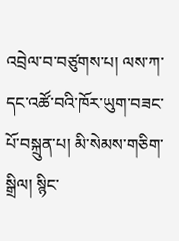འབྲེལ་བ་བཙུགས་པ། ལས་ཀ་དང་འཚོ་བའི་ཁོར་ཡུག་བཟང་པོ་བསྐྲུན་པ། མི་སེམས་གཅིག་སྒྲིལ། སྙིང་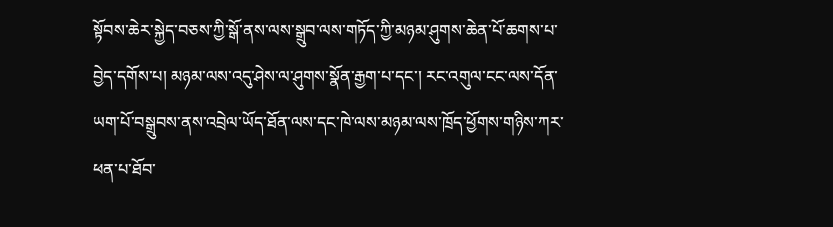སྟོབས་ཆེར་སྐྱེད་བཅས་ཀྱི་སྒོ་ནས་ལས་སྒྲུབ་ལས་གཏོད་ཀྱི་མཉམ་ཤུགས་ཆེན་པོ་ཆགས་པ་བྱེད་དགོས་པ། མཉམ་ལས་འདུ་ཤེས་ལ་ཤུགས་སྣོན་རྒྱག་པ་དང་། རང་འགུལ་ངང་ལས་དོན་ཡག་པོ་བསྒྲུབས་ནས་འབྲེལ་ཡོད་ཐོན་ལས་དང་ཁེ་ལས་མཉམ་ལས་ཁྲོད་ཕྱོགས་གཉིས་ཀར་ཕན་པ་ཐོབ་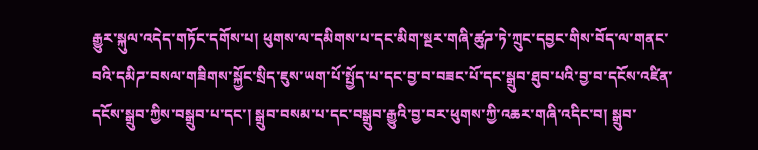རྒྱུར་སྐུལ་འདེད་གཏོང་དགོས་པ། ཕུགས་ལ་དམིགས་པ་དང་མིག་སྔར་གཞི་ཚུཌ་ཏེ་ཀྲུང་དབྱང་གིས་བོད་ལ་གནང་བའི་དམིཌ་བསལ་གཟིགས་སྐྱོང་སྲིད་ཇུས་ཡག་པོ་སྤྱོད་པ་དང་བྱ་བ་བཟང་པོ་དང་སྒྲུབ་ཐུབ་པའི་བྱ་བ་དངོས་འཛིན་དངོས་སྒྲུབ་ཀྱིས་བསྒྲུབ་པ་དང་། སྒྲུབ་བསམ་པ་དང་བསྒྲུབ་རྒྱུའི་བྱ་བར་ཕུགས་ཀྱི་འཆར་གཞི་འདིང་བ། སྒྲུབ་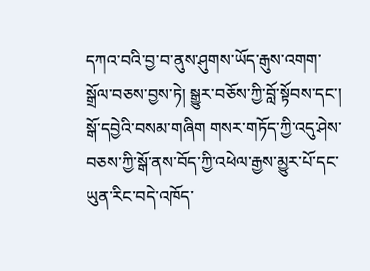དཀའ་བའི་བྱ་བ་ནུས་ཤུགས་ཡོད་རྒུས་འགག་སྒྲོལ་བཅས་བྱས་ཏེ། སྒྱུར་བཅོས་ཀྱི་བློ་སྟོབས་དང་། སྒོ་དབྱེའི་བསམ་གཞིག གསར་གཏོད་ཀྱི་འདུ་ཤེས་བཅས་ཀྱི་སྒོ་ནས་བོད་ཀྱི་འཕེལ་རྒྱས་མྱུར་པོ་དང་ཡུན་རིང་བདེ་འཁོད་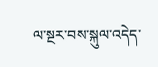ལ་སྔར་བས་སྐུལ་འདེད་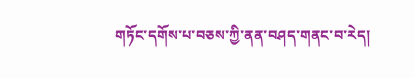གཏོང་དགོས་པ་བཅས་ཀྱི་ནན་བཤད་གནང་བ་རེད།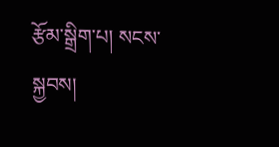རྩོམ་སྒྲིག་པ། སངས་སྐྱབས།